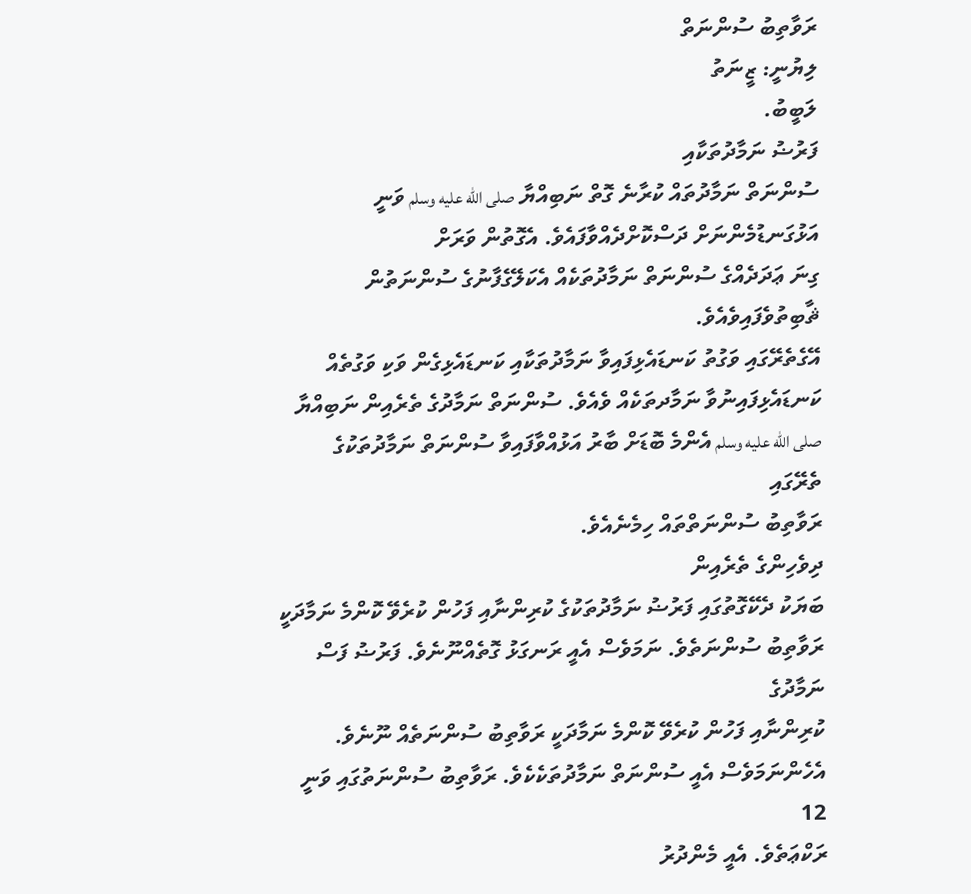ރަވާތިބު ސުންނަތް
ލިޔުނީ: ޒީނަތު
ލަބީބު.
ފަރުޟު ނަމާދުތަކާއި
ސުންނަތް ނަމާދުތައް ކުރާނެ ގޮތް ނަބިއްޔާ صلى الله عليه وسلم ވަނީ އަޅުގަނޑުމެންނަށް ދަސްކޮށްދެއްވާފައެވެ. އެގޮތުން ވަރަށް
ގިނަ ޢަދަދެއްގެ ސުންނަތް ނަމާދުތަކެއް އެކަލޭގެފާނުގެ ސުންނަތުން ޘާބިތުވެފައިވެއެވެ.
އޭގެތެރޭގައި ވަގުތު ކަނޑައެޅިފައިވާ ނަމާދުތަކާއި ކަނޑައެޅިގެން ވަކި ވަގުތެއް
ކަނޑައެޅިފައިނުވާ ނަމާދތަކެއް ވެއެވެ. ސުންނަތް ނަމާދުގެ ތެރެއިން ނަބިއްޔާ صلى الله عليه وسلم އެންމެ ބޮޑަށް ބާރު އަޅުއްވާފައިވާ ސުންނަތް ނަމާދުތަކުގެ ތެރޭގައި
ރަވާތިބު ސުންނަތްތައް ހިމެނެއެވެ.
ދިވެހިންގެ ތެރެއިން
ބަޔަކު ދެކޭގޮތުގައި ފަރުޟު ނަމާދުތަކުގެ ކުރިންނާއި ފަހުން ކުރެވޭ ކޮންމެ ނަމާދަކީ
ރަވާތިބު ސުންނަތެވެ. ނަމަވެސް އެއީ ރަނގަޅު ގޮތެއްނޫނެވެ. ފަރުޟު ފަސް ނަމާދުގެ
ކުރިންނާއި ފަހުން ކުރެވޭ ކޮންމެ ނަމާދަކީ ރަވާތިބު ސުންނަތެއް ނޫނެވެ.
އެހެންނަމަވެސް އެއީ ސުންނަތް ނަމާދުތަކެކެވެ. ރަވާތިބު ސުންނަތުގައި ވަނީ 12
ރަކްޢަތެވެ. އެއީ މެންދުރު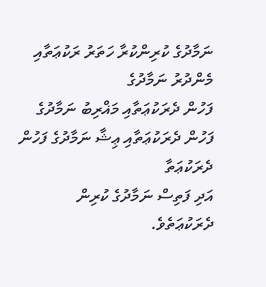ނަމާދުގެ ކުރިންކުރާ ހަތަރު ރަކުޢަތާއި މެންދުރު ނަމާދުގެ
ފަހުން ދެރަކުޢަތާއި މަޣްރިބު ނަމާދުގެ ފަހުން ދެރަކުޢަތާއި ޢިޝާ ނަމާދުގެ ފަހުން ދެރަކުޢަތާ
އަދި ފަތިސް ނަމާދުގެ ކުރިން ދެރަކުޢަތެވެ.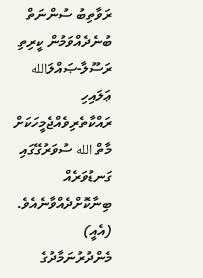ރަވާތިބު ސުންނަތް ބުނެދެއްވަމުން ކީރިތި
ރަސޫލާ-ޞައްލަالله ޢަލައިހި
ރައްކާތެރިވެއްޖެމީހަކަށް މާތް الله ސުވަރުގޭގައި ގަނޑުވަރެއް ބިނާކޮށްދެއްވާނެއެވެ. (އެއީ) މެންދުރުނަމާދުގެ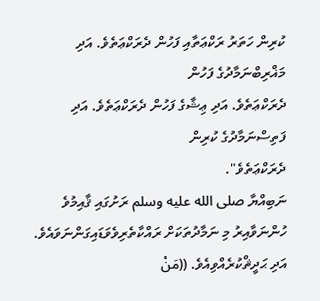ކުރިން ހަތަރު ރަކްޢަތާއި ފަހުން ދެރަކްޢަތެވެ. އަދި މަޣްރިބްނަމާދުގެ ފަހުން
ދެރަކްޢަތެވެ. އަދި ޢިޝާގެ ފަހުން ދެރަކްޢަތެވެ. އަދި ފަތިސްނަމާދުގެ ކުރިން
ދެރަކްޢަތެވެ".
ނަބިއްޔާ صلى الله عليه وسلم ރަށުގައި ޤާއިމުވެ ހުންނަވާއިރު މި ނަމާދުތަކަށް ރައްކާތެރިވެވަޑައިގަންނަވައެވެ.
އަދި ޙަދީޘްކުރެއްވިއެވެ. ((مَنْ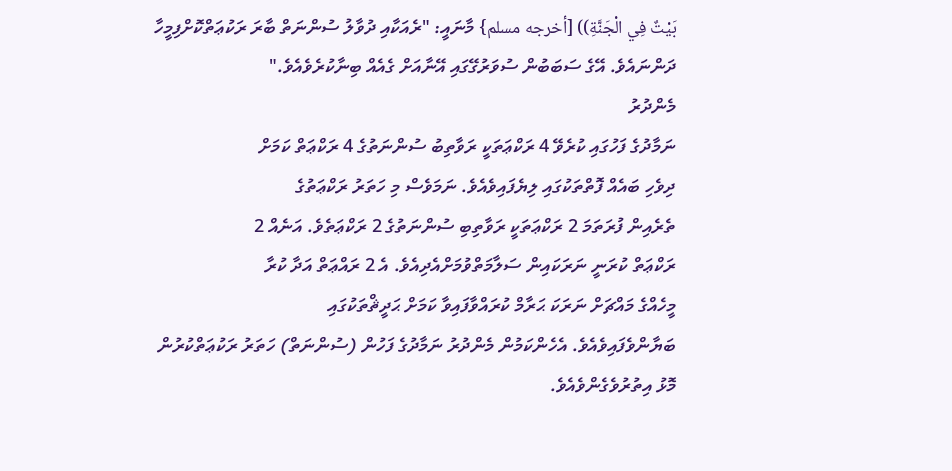بَيْتٌ فِي الْجَنَّةِ)) [أخرجه مسلم} މާނައީ: "ރެއަކާއި ދުވާލު ސުންނަތް ބާރަ ރަކުޢަތްކޮށްފިމީހާ
ދަންނައެވެ. އޭގެ ސަބަބުން ސުވަރުގޭގައި އޭނާއަށް ގެއެއް ބިނާކުރެވެއެވެ."
މެންދުރު
ނަމާދުގެ ފަހުގައި ކުރެވޭ 4 ރަކްޢަތަކީ ރަވާތިބު ސުންނަތުގެ 4 ރަކްޢަތް ކަމަށް
ދިވެހި ބައެއް ފޮތްތަކުގައި ލިޔެފައިވެއެވެ. ނަމަވެސް މި ހަތަރު ރަކްޢަތުގެ
ތެރެއިން ފުރަތަމަ 2 ރަކްޢަތަކީ ރަވާތިބި ސުންނަތުގެ 2 ރަކްޢަތެވެ. އަނެއް 2
ރަކްޢަތް ކުރަނީ ނަރަކައިން ސަލާމަތްވުމަށްއެދިއެވެ. އެ 2 ރައްޢަތް އަދާ ކުރާ
މީހެއްގެ މައްޗަށް ނަރަކަ ޙަރާމް ކުރައްވާފައިވާ ކަމަށް ޙަދީޘްތަކުގައި
ބަޔާންވެފައިވެއެވެ. އެހެންކަމުން މެންދުރު ނަމާދުގެ ފަހުން (ސުންނަތް) ހަތަރު ރަކުޢަތްކުރުން
މޮޅު އިތުރުވެގެންވެއެވެ.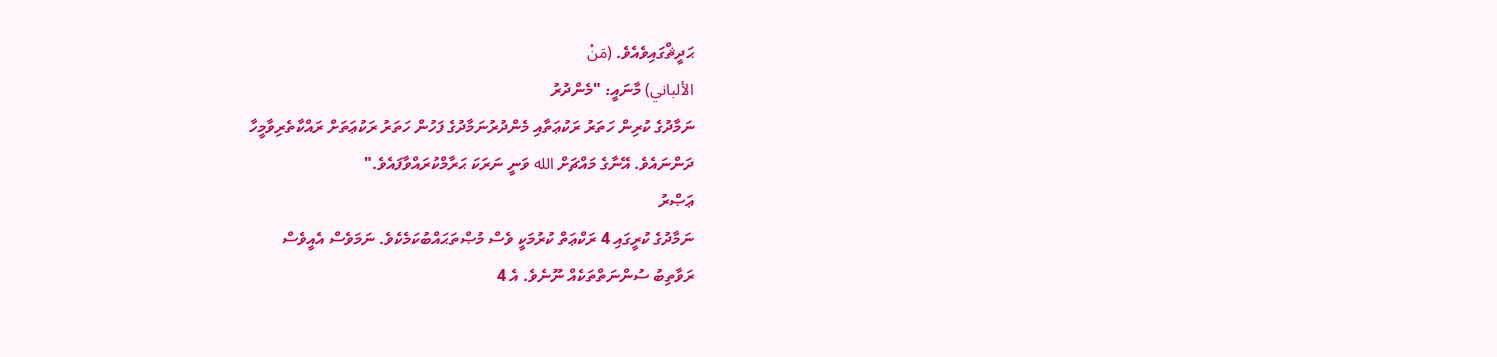ޙަދީޘްގައިވެއެވެ. (مَنْ
الألباني) މާނައީ: "މެންދުރު
ނަމާދުގެ ކުރިން ހަތަރު ރަކުޢަތާއި މެންދުރުނަމާދުގެ ފަހުން ހަތަރު ރަކުޢަތަށް ރައްކާތެރިވާމީހާ
ދަންނައެވެ. އޭނާގެ މައްޗަށް الله ވަނީ ނަރަކަ ޙަރާމްކުރައްވާފައެވެ."
ޢަޞްރު
ނަމާދުގެ ކުރީގައި 4 ރަކްޢަތް ކުރުމަކީ ވެސް މުޞްތަޙައްބުކަމެކެވެ. ނަމަވެސް އެއީވެސް
ރަވާތިބު ސުންނަތްތަކެއް ނޫނެވެ. އެ 4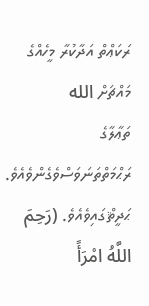ރަކަޢްތް އަދާކުރާ މީހެއްގެ މައްޗަށް الله
ތަޢާލާގެ ރަޙްމަތްތަނަވަސްވެގެންވެއެވެ. ޙަދީޘްގައިވެއެވެ. (رَحِمَ اللَّهُ امْرَأً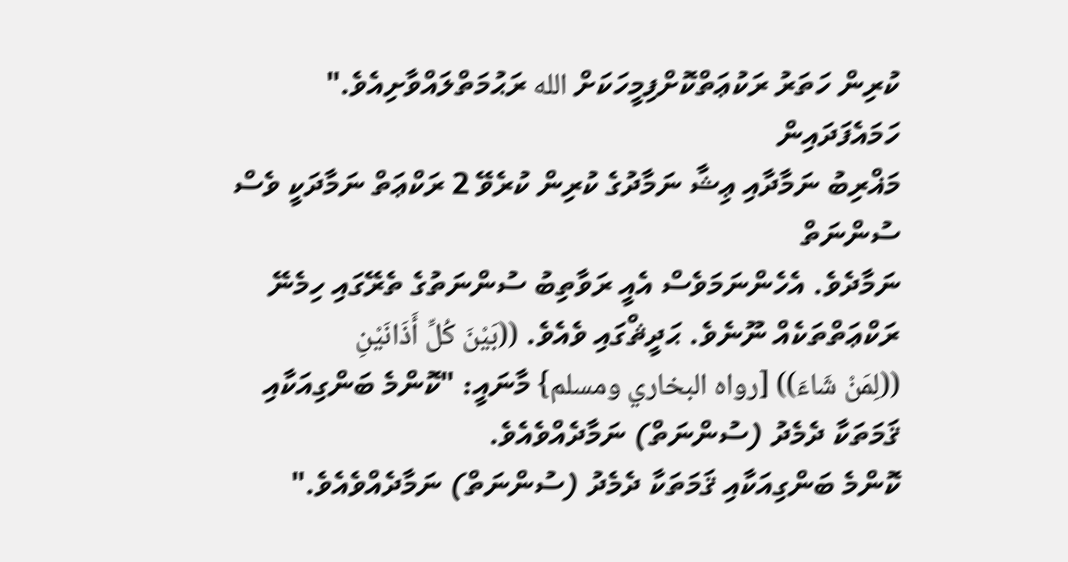ކުރިން ހަތަރު ރަކުޢަތްކޮށްފިމީހަކަށް الله ރަޙުމަތްލައްވާށިއެވެ."
ހަމައެފަދައިން
މަޣްރިބު ނަމާދާއި ޢިޝާ ނަމާދުގެ ކުރިން ކުރެވޭ 2 ރަކްޢަތް ނަމާދަކީ ވެސް ސުންނަތް
ނަމާދެވެ. އެހެންނަމަވެސް އެއީ ރަވާތިބު ސުންނަތުގެ ތެރޭގައި ހިމެނޭ
ރަކްޢަތްތަކެއް ނޫނެވެ. ޙަދީޘްގައި ވެއެވެ. ((بَيْنَ كُلِّ أَذَانَيْنِ
((لِمَنْ شَاءَ)) [رواه البخاري ومسلم} މާނައީ: "ކޮންމެ ބަންގިއަކާއި ޤަމަތަކާ ދެމެދު (ސުންނަތް) ނަމާދެއްވެއެވެ.
ކޮންމެ ބަންގިއަކާއި ޤަމަތަކާ ދެމެދު (ސުންނަތް) ނަމާދެއްވެއެވެ."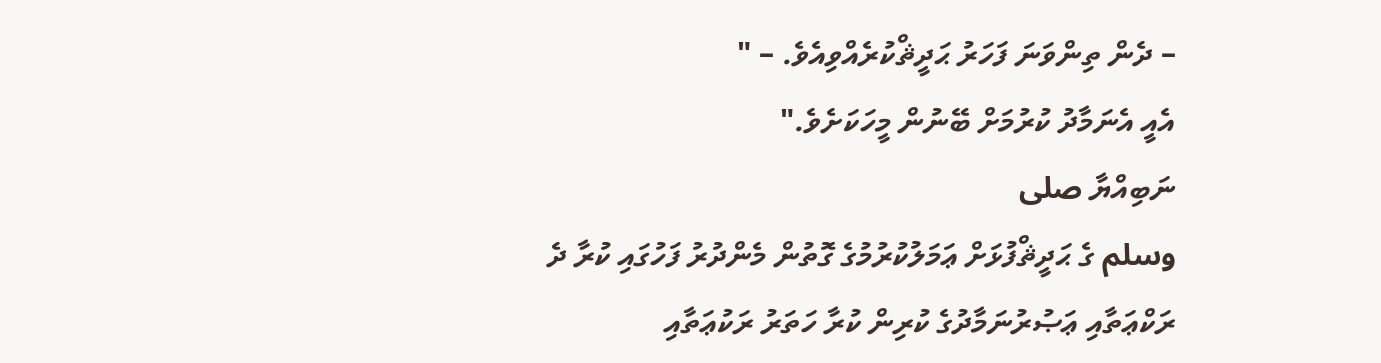– ދެން ތިންވަނަ ފަހަރު ޙަދީޘްކުރެއްވިއެވެ. – "
އެއީ އެނަމާދު ކުރުމަށް ބޭނުން މީހަކަށެވެ."
ނަބިއްޔާ صلى
وسلم ގެ ޙަދީޘްފުޅަށް ޢަމަލުކުރުމުގެ ގޮތުން މެންދުރު ފަހުގައި ކުރާ ދެ
ރަކްޢަތާއި ޢަޞުރުނަމާދުގެ ކުރިން ކުރާ ހަތަރު ރަކުޢަތާއި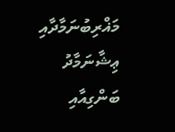މަޣްރިބުނަމާދާއި ޢިޝާނަމާދު
ބަންގިއާއި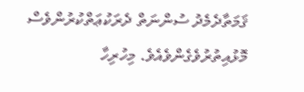ޤަމަތާދެމެދު ސުންނަތް ދެރަކުޢަތްކުރުންވެސް މޮޅުއިތުރުވެގެންވެއެވެ. މިހުރިހާ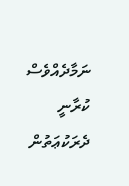ނަމާދެއްވެސް ކުރާނީ ދެރަކުޢަތުން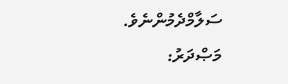ސަލާމްދެމުންނެވެ.
މަޞްދަރު: